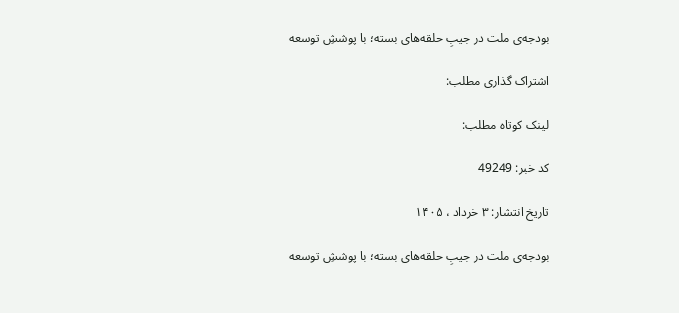بودجه‌ی ملت در جیبِ حلقه‌های بسته؛ با پوششِ توسعه

اشتراک گذاری مطلب:

لینک کوتاه مطلب:

کد خبر: 49249

تاریخ انتشار: ۳ خرداد ، ۱۴۰۵

بودجه‌ی ملت در جیبِ حلقه‌های بسته؛ با پوششِ توسعه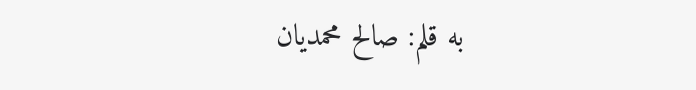به قلم: صالح محمدیان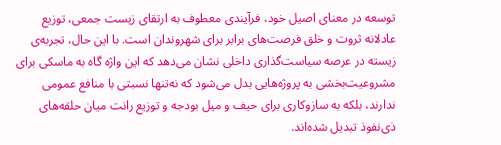توسعه در معنای اصیل خود، فرآیندی معطوف به ارتقای زیست جمعی، توزیع عادلانه ثروت و خلق فرصت‌های برابر برای شهروندان است. با این حال، تجربه‌ی زیسته در عرصه سیاست‌گذاری داخلی نشان می‌دهد که این واژه گاه به ماسکی برای مشروعیت‌بخشی به پروژه‌هایی بدل می‌شود که نه‌تنها نسبتی با منافع عمومی ندارند، بلکه به سازوکاری برای حیف و میل بودجه و توزیع رانت میان حلقه‌های ذی‌نفوذ تبدیل شده‌اند.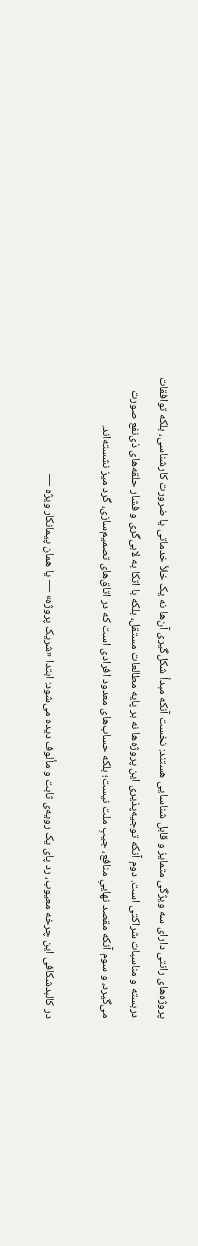پروژه‌های رانتی دارای سه ویژگی متمایز و قابل شناسایی هستند: نخست آنکه مبدأ شکل‌گیری آن‌ها نه یک خلأ خدماتی یا ضرورت کارشناسی، بلکه توافقات دربسته و مناسبات شراکتی است. دوم آنکه توجیه‌پذیری این پروژه‌ها نه بر پایه مطالعات مستقل، بلکه با اتکا به لابی‌گری و فشار حلقه‌های ذی‌نفع صورت می‌گیرد، و سوم آنکه مقصد نهاییِ منافع، جیبِ ملت نیست؛ بلکه حساب‌های معدود افرادی است که در اتاق‌های تصمیم‌سازی، گرد میز نشسته‌اند.

در کالبدشکافی این چرخه معیوب، رد پای یک رویه‌ی ثابت و مألوف دیده می‌شود: ابتدا «شریک پروژه» — یا همان پیمانکار ویژه —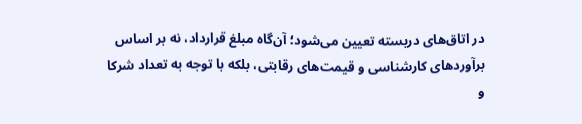در اتاق‌های دربسته تعیین می‌شود؛ آن‌گاه مبلغ قرارداد، نه بر اساس برآوردهای کارشناسی و قیمت‌های رقابتی، بلکه با توجه به تعداد شرکا و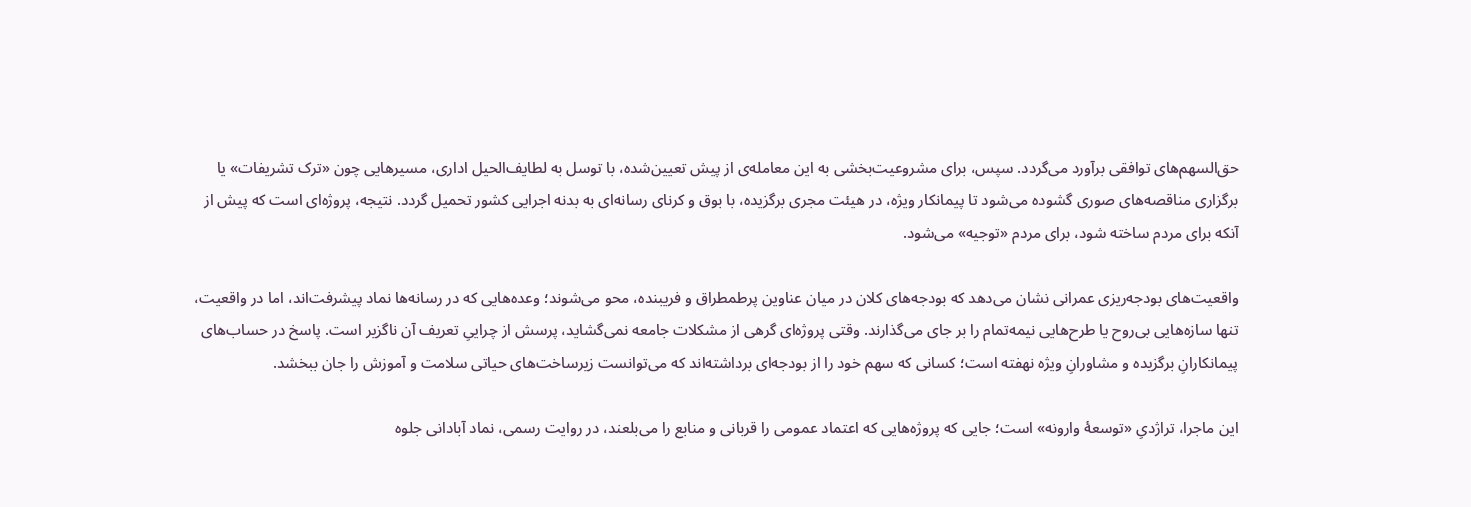حق‌السهم‌های توافقی برآورد می‌گردد. سپس، برای مشروعیت‌بخشی به این معامله‌ی از پیش تعیین‌شده، با توسل به لطایف‌الحیل اداری، مسیرهایی چون «ترک تشریفات» یا برگزاری مناقصه‌های صوری گشوده می‌شود تا پیمانکار ویژه، در هیئت مجری برگزیده، با بوق و کرنای رسانه‌ای به بدنه اجرایی کشور تحمیل گردد. نتیجه، پروژه‌ای است که پیش از آنکه برای مردم ساخته شود، برای مردم «توجیه» می‌شود.

واقعیت‌های بودجه‌ریزی عمرانی نشان می‌دهد که بودجه‌های کلان در میان عناوین پرطمطراق و فریبنده، محو می‌شوند؛ وعده‌هایی که در رسانه‌ها نماد پیشرفت‌اند، اما در واقعیت، تنها سازه‌هایی بی‌روح یا طرح‌هایی نیمه‌تمام را بر جای می‌گذارند. وقتی پروژه‌ای گرهی از مشکلات جامعه نمی‌گشاید، پرسش از چراییِ تعریف آن ناگزیر است. پاسخ در حساب‌های پیمانکارانِ برگزیده و مشاورانِ ویژه نهفته است؛ کسانی که سهم خود را از بودجه‌ای برداشته‌اند که می‌توانست زیرساخت‌های حیاتی سلامت و آموزش را جان ببخشد.

این ماجرا، تراژدیِ «توسعهٔ وارونه» است؛ جایی که پروژه‌هایی که اعتماد عمومی را قربانی و منابع را می‌بلعند، در روایت رسمی، نماد آبادانی جلوه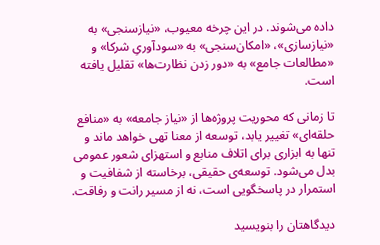داده می‌شوند. در این چرخه معیوب، «نیازسنجی» به «نیازسازی»، «امکان‌سنجی» به «سودآوریِ شرکا» و «مطالعات جامع» به «دور زدن نظارت‌ها» تقلیل یافته است.

تا زمانی که محوریت پروژه‌ها از «نیاز جامعه» به «منافع حلقه‌ای» تغییر یابد، توسعه از معنا تهی خواهد ماند و تنها به ابزاری برای اتلاف منابع و استهزای شعور عمومی بدل می‌شود. توسعه‌ی حقیقی، برخاسته از شفافیت و استمرار در پاسخگویی است، نه از مسیر رانت و رفاقت.

دیدگاهتان را بنویسید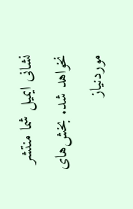نشانی ایمیل شما منتشر نخواهد شد. بخش‌های موردنیاز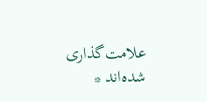علامت‌گذاری شده‌اند *